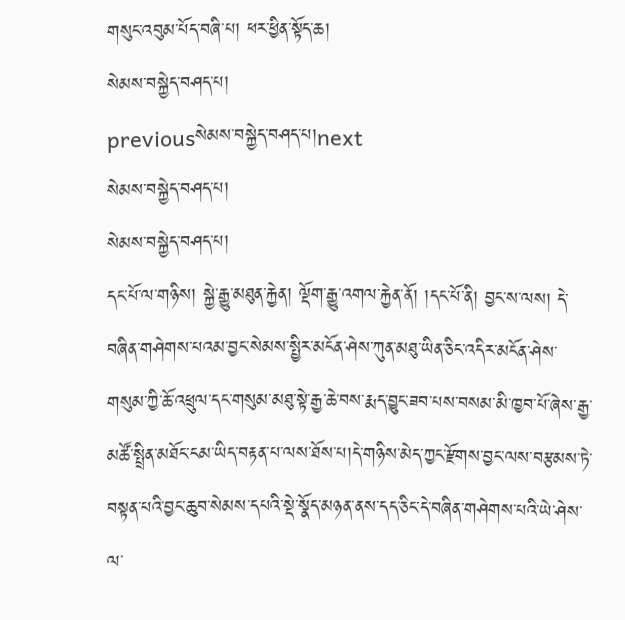གསུང་འབུམ་པོད་བཞི་པ། ཕར་ཕྱིན་སྟོད་ཆ།
སེམས་བསྐྱེད་བཤད་པ།
previousསེམས་བསྐྱེད་བཤད་པ།next
སེམས་བསྐྱེད་བཤད་པ།
སེམས་བསྐྱེད་བཤད་པ།
དང་པོ་ལ་གཉིས། སྐྱེ་རྒྱུ་མཐུན་རྐྱེན། ལྡོག་རྒྱུ་འགལ་རྐྱེན་ནོ། །དང་པོ་ནི། བྱང་ས་ལས། དེ་བཞིན་གཤེགས་པའམ་བྱང་སེམས་སྤྱིར་མངོན་ཤེས་ཀུན་མཐུ་ཡིན་ཅིང་འདིར་མངོན་ཤེས་གསུམ་ཀྱི་ཆོ་འཕྲུལ་དང་གསུམ་མཐུ་སྟེ་རྒྱ་ཆེ་བས་རྨད་བྱུང་ཟབ་པས་བསམ་མི་ཁྱབ་པོ་ཞེས་རྒྱ་མཚོ་སྤྲིན་མཐོང་ངམ་ཡིད་བརྟན་པ་ལས་ཐོས་པ།དེ་གཉིས་མེད་ཀྱང་རྫོགས་བྱང་ལས་བརྩམས་ཏེ་བསྟན་པའི་བྱང་ཆུབ་སེམས་དཔའི་སྡེ་སྣོད་མཉན་ནས་དད་ཅིང་དེ་བཞིན་གཤེགས་པའི་ཡེ་ཤེས་ལ་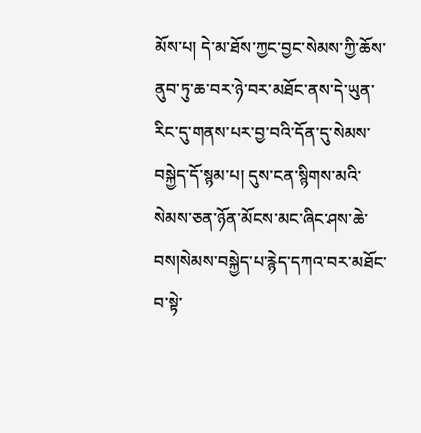མོས་པ། དེ་མ་ཐོས་ཀྱང་བྱང་སེམས་ཀྱི་ཆོས་ནུབ་ཏུ་ཆ་བར་ཉེ་བར་མཐོང་ནས་དེ་ཡུན་རིང་དུ་གནས་པར་བྱ་བའི་དོན་དུ་སེམས་བསྐྱེད་དོ་སྙམ་པ། དུས་ངན་སྙིགས་མའི་སེམས་ཅན་ཉོན་མོངས་མང་ཞིང་ཤས་ཆེ་བས།སེམས་བསྐྱེད་པ་རྙེད་དཀའ་བར་མཐོང་བ་སྟེ་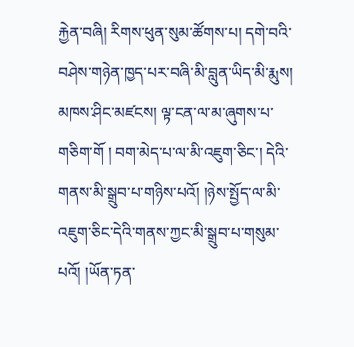རྐྱེན་བཞི། རིགས་ཕུན་སུམ་ཚོགས་པ། དགེ་བའི་བཤེས་གཉེན་ཁྱད་པར་བཞི་མི་བླུན་ཡིད་མི་རྨུས། མཁས་ཤིང་མཛངས། ལྟ་ངན་ལ་མ་ཞུགས་པ་གཅིག་གོ ། བག་མེད་པ་ལ་མི་འཇུག་ཅིང་། དེའི་གནས་མི་སྒྲུབ་པ་གཉིས་པའོ། །ཉེས་སྤྱོད་ལ་མི་འཇུག་ཅིང་དེའི་གནས་ཀྱང་མི་སྒྲུབ་པ་གསུམ་པའོ། །ཡོན་ཏན་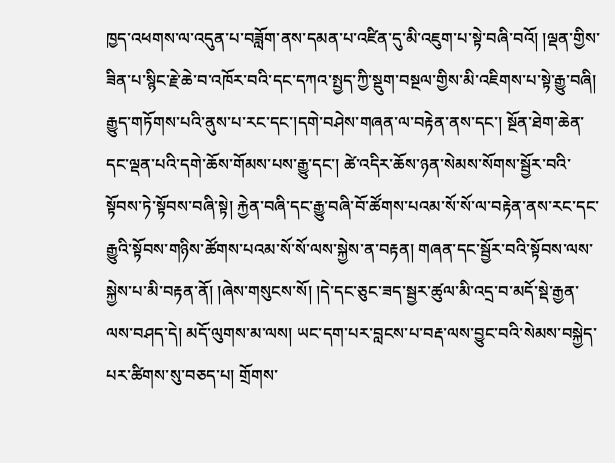ཁྱད་འཕགས་ལ་འདུན་པ་བཟློག་ནས་དམན་པ་འཛིན་དུ་མི་འཇུག་པ་སྟེ་བཞི་བའོ། །ལྡན་གྱིས་ཟིན་པ་སྙིང་རྗེ་ཆེ་བ་འཁོར་བའི་དང་དཀའ་སྤྱད་ཀྱི་སྡུག་བསྔལ་གྱིས་མི་འཇིགས་པ་སྟེ་རྒྱུ་བཞི། རྒྱུད་གཏོགས་པའི་ནུས་པ་རང་དང་།དགེ་བཤེས་གཞན་ལ་བརྟེན་ནས་དང་། སྔོན་ཐེག་ཆེན་དང་ལྡན་པའི་དགེ་ཆོས་གོམས་པས་རྒྱུ་དང་། ཚེ་འདིར་ཆོས་ཉན་སེམས་སོགས་སྦྱོར་བའི་སྟོབས་ཏེ་སྟོབས་བཞི་སྟེ། རྐྱེན་བཞི་དང་རྒྱུ་བཞི་བོ་ཚོགས་པའམ་སོ་སོ་ལ་བརྟེན་ནས་རང་དང་རྒྱུའི་སྟོབས་གཉིས་ཚོགས་པའམ་སོ་སོ་ལས་སྐྱེས་ན་བརྟན། གཞན་དང་སྦྱོར་བའི་སྟོབས་ལས་སྐྱེས་པ་མི་བརྟན་ནོ། །ཞེས་གསུངས་སོ། །དེ་དང་ཅུང་ཟད་སྦྱར་ཚུལ་མི་འདྲ་བ་མདོ་སྡེ་རྒྱན་ལས་བཤད་དེ། མདོ་ལུགས་མ་ལས། ཡང་དག་པར་བླངས་པ་བརྡ་ལས་བྱུང་བའི་སེམས་བསྐྱེད་པར་ཚིགས་སུ་བཅད་པ། གྲོགས་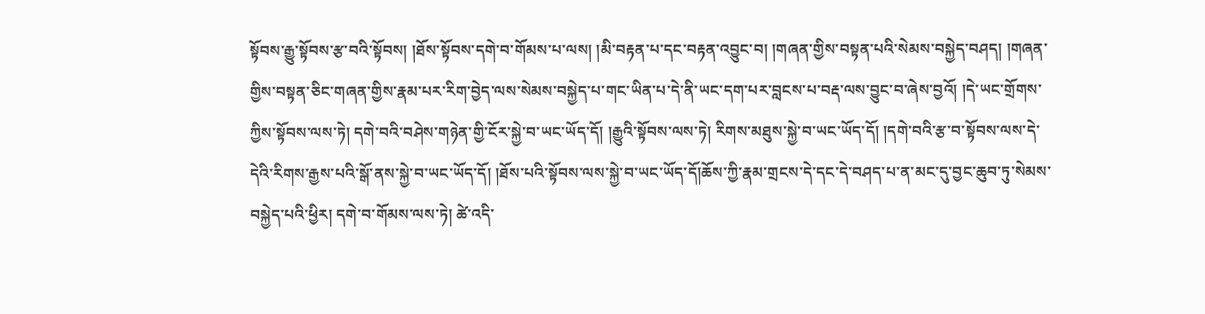སྟོབས་རྒྱུ་སྟོབས་རྩ་བའི་སྟོབས། །ཐོས་སྟོབས་དགེ་བ་གོམས་པ་ལས། །མི་བརྟན་པ་དང་བརྟན་འབྱུང་བ། །གཞན་གྱིས་བསྟན་པའི་སེམས་བསྐྱེད་བཤད། །གཞན་གྱིས་བསྟན་ཅིང་གཞན་གྱིས་རྣམ་པར་རིག་བྱེད་ལས་སེམས་བསྐྱེད་པ་གང་ཡིན་པ་དེ་ནི་ཡང་དག་པར་བླངས་པ་བརྡ་ལས་བྱུང་བ་ཞེས་བྱའོ། །དེ་ཡང་གྲོགས་ཀྱིས་སྟོབས་ལས་ཏེ། དགེ་བའི་བཤེས་གཉེན་གྱི་ངོར་སྐྱེ་བ་ཡང་ཡོད་དོ། །རྒྱུའི་སྟོབས་ལས་ཏེ། རིགས་མཐུས་སྐྱེ་བ་ཡང་ཡོད་དོ། །དགེ་བའི་རྩ་བ་སྟོབས་ལས་དེ་དེའི་རིགས་རྒྱས་པའི་སྒོ་ནས་སྐྱེ་བ་ཡང་ཡོད་དོ། །ཐོས་པའི་སྟོབས་ལས་སྐྱེ་བ་ཡང་ཡོད་དོ།ཆོས་ཀྱི་རྣམ་གྲངས་དེ་དང་དེ་བཤད་པ་ན་མང་དུ་བྱང་ཆུབ་ཏུ་སེམས་བསྐྱེད་པའི་ཕྱིར། དགེ་བ་གོམས་ལས་ཏེ། ཚེ་འདི་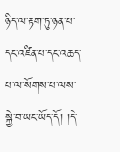ཉིད་ལ་རྟག་ཏུ་ཉན་པ་དང་འཛིན་པ་དང་འཆད་པ་ལ་སོགས་པ་ལས་སྐྱེ་བ་ཡང་ཡོད་དོ། །དེ་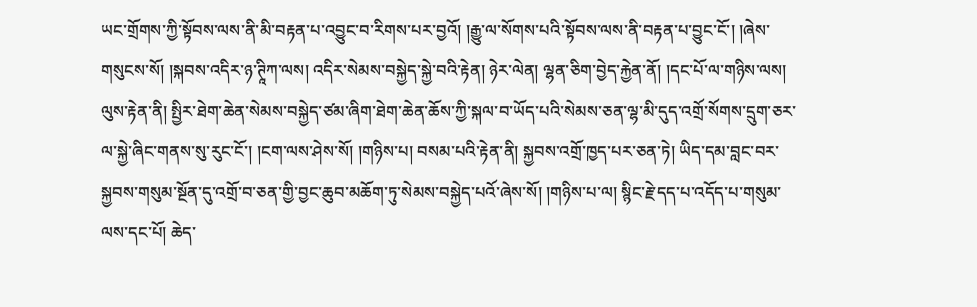ཡང་གྲོགས་ཀྱི་སྟོབས་ལས་ནི་མི་བརྟན་པ་འབྱུང་བ་རིགས་པར་བྱའོ། །རྒྱུ་ལ་སོགས་པའི་སྟོབས་ལས་ནི་བརྟན་པ་བྱུང་ངོ་། །ཞེས་གསུངས་སོ། །སྐབས་འདིར་ཉ་ཊཱིཀ་ལས། འདིར་སེམས་བསྐྱེད་སྐྱེ་བའི་རྟེན། ཉེར་ལེན། ལྷན་ཅིག་བྱེད་རྐྱེན་ནོ། །དང་པོ་ལ་གཉིས་ལས། ལུས་རྟེན་ནི། སྤྱིར་ཐེག་ཆེན་སེམས་བསྐྱེད་ཙམ་ཞིག་ཐེག་ཆེན་ཆོས་ཀྱི་སྐལ་བ་ཡོད་པའི་སེམས་ཅན་ལྷ་མི་དུད་འགྲོ་སོགས་དྲུག་ཅར་ལ་སྐྱེ་ཞིང་གནས་སུ་རུང་ངོ་། །ངག་ལས་ཤེས་སོ། །གཉིས་པ། བསམ་པའི་རྟེན་ནི། སྐྱབས་འགྲོ་ཁྱད་པར་ཅན་ཏེ། ཡིད་དམ་བླང་བར་སྐྱབས་གསུམ་སྔོན་དུ་འགྲོ་བ་ཅན་གྱི་བྱང་ཆུབ་མཆོག་ཏུ་སེམས་བསྐྱེད་པའོ་ཞེས་སོ། །གཉིས་པ་ལ། སྙིང་རྗེ་དད་པ་འདོད་པ་གསུམ་ལས་དང་པོ། ཆེད་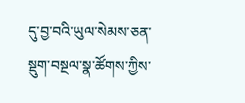དུ་བྱ་བའི་ཡུལ་སེམས་ཅན་སྡུག་བསྔལ་སྣ་ཚོགས་ཀྱིས་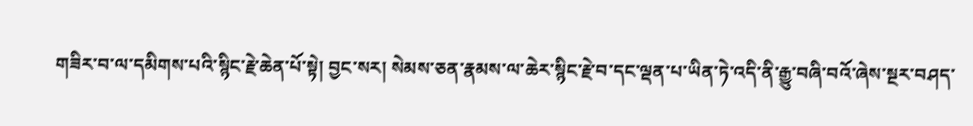གཟིར་བ་ལ་དམིགས་པའི་སྙིང་རྗེ་ཆེན་པོ་སྟེ། བྱང་སར། སེམས་ཅན་རྣམས་ལ་ཆེར་སྙིང་རྗེ་བ་དང་ལྡན་པ་ཡིན་ཏེ་འདི་ནི་རྒྱུ་བཞི་བའོ་ཞེས་སྔར་བཤད་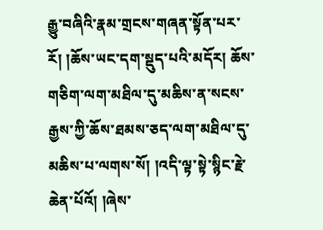རྒྱུ་བཞིའི་རྣམ་གྲངས་གཞན་སྟོན་པར་རོ། །ཆོས་ཡང་དག་སྡུད་པའི་མདོར། ཆོས་གཅིག་ལག་མཐིལ་དུ་མཆིས་ན་སངས་རྒྱས་ཀྱི་ཆོས་ཐམས་ཅད་ལག་མཐིལ་དུ་མཆིས་པ་ལགས་སོ། །འདི་ལྟ་སྟེ་སྙིང་རྗེ་ཆེན་པོའོ། །ཞེས་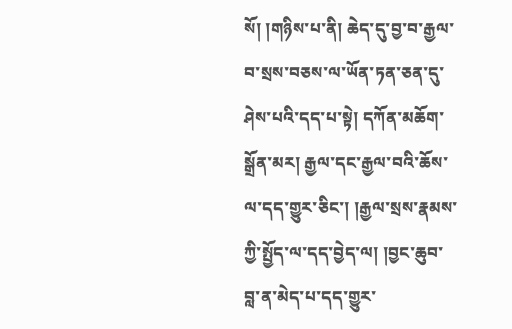སོ། །གཉིས་པ་ནི། ཆེད་དུ་བྱ་བ་རྒྱལ་བ་སྲས་བཅས་ལ་ཡོན་ཏན་ཅན་དུ་ཤེས་པའི་དད་པ་སྟེ། དཀོན་མཆོག་སྒྲོན་མར། རྒྱལ་དང་རྒྱལ་བའི་ཆོས་ལ་དད་གྱུར་ཅིང་། །རྒྱལ་སྲས་རྣམས་ཀྱི་སྤྱོད་ལ་དད་བྱེད་ལ། །བྱང་ཆུབ་བླ་ན་མེད་པ་དད་གྱུར་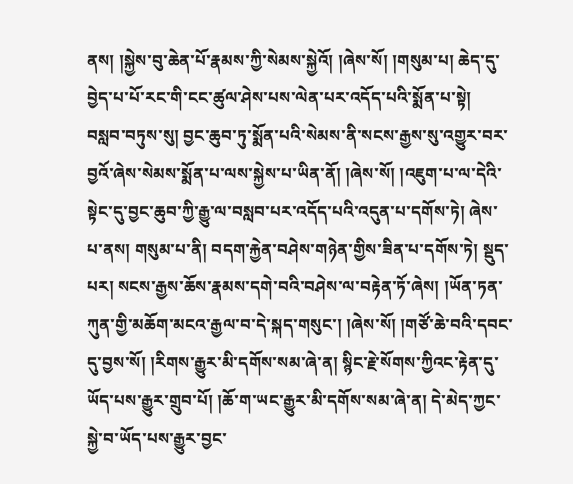ནས། །སྐྱེས་བུ་ཆེན་པོ་རྣམས་ཀྱི་སེམས་སྐྱེའོ། །ཞེས་སོ། །གསུམ་པ། ཆེད་དུ་བྱེད་པ་པོ་རང་གི་ངང་ཚུལ་ཤེས་པས་ལེན་པར་འདོད་པའི་སྨོན་པ་སྟེ། བསླབ་བཏུས་སུ། བྱང་ཆུབ་ཏུ་སྨོན་པའི་སེམས་ནི་སངས་རྒྱས་སུ་འགྱུར་བར་བྱའོ་ཞེས་སེམས་སྨོན་པ་ལས་སྐྱེས་པ་ཡིན་ནོ། །ཞེས་སོ། །འཇུག་པ་ལ་དེའི་སྟེང་དུ་བྱང་ཆུབ་ཀྱི་རྒྱུ་ལ་བསླབ་པར་འདོད་པའི་འདུན་པ་དགོས་ཏེ། ཞེས་པ་ནས། གསུམ་པ་ནི། བདག་རྐྱེན་བཤེས་གཉེན་གྱིས་ཟིན་པ་དགོས་ཏེ། སྡུད་པར། སངས་རྒྱས་ཆོས་རྣམས་དགེ་བའི་བཤེས་ལ་བརྟེན་ཏོ་ཞེས། །ཡོན་ཏན་ཀུན་གྱི་མཆོག་མངའ་རྒྱལ་བ་དེ་སྐད་གསུང་། །ཞེས་སོ། །གཙོ་ཆེ་བའི་དབང་དུ་བྱས་སོ། །རིགས་རྒྱུར་མི་དགོས་སམ་ཞེ་ན། སྙིང་རྗེ་སོགས་ཀྱིའང་རྟེན་དུ་ཡོད་པས་རྒྱུར་གྲུབ་པོ། །ཆོ་ག་ཡང་རྒྱུར་མི་དགོས་སམ་ཞེ་ན། དེ་མེད་ཀྱང་སྐྱེ་བ་ཡོད་པས་རྒྱུར་བྱང་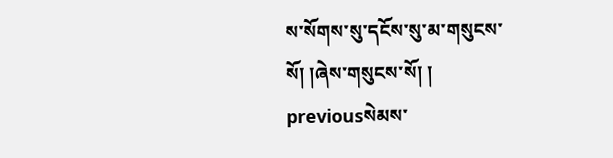ས་སོགས་སུ་དངོས་སུ་མ་གསུངས་སོ། །ཞེས་གསུངས་སོ། །
previousསེམས་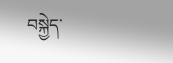བསྐྱེད་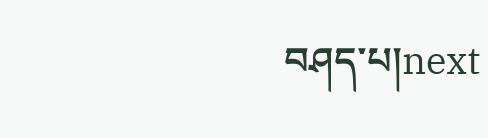བཤད་པ།next